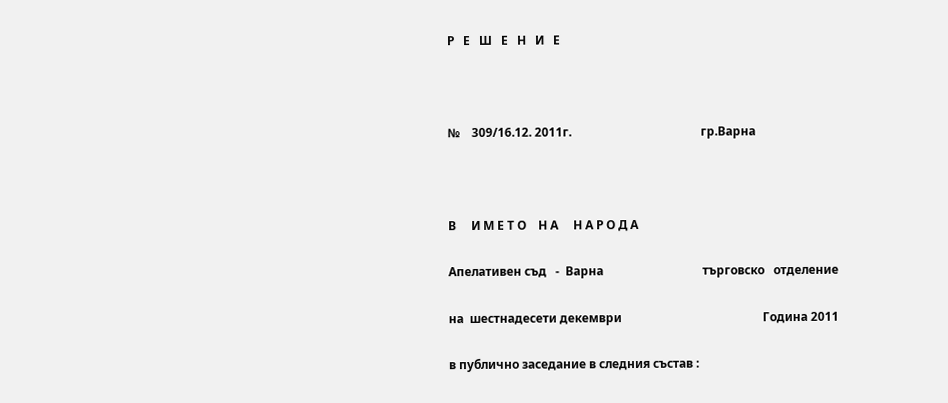Р   Е   Ш   Е   Н   И   Е



№    309/16.12. 2011г.                                           гр.Варна



В     И М Е Т О    Н А     Н А Р О Д А

Апелативен съд   -  Варна                                 търговско   отделение

на  шестнадесети декември                                               Година 2011

в публично заседание в следния състав :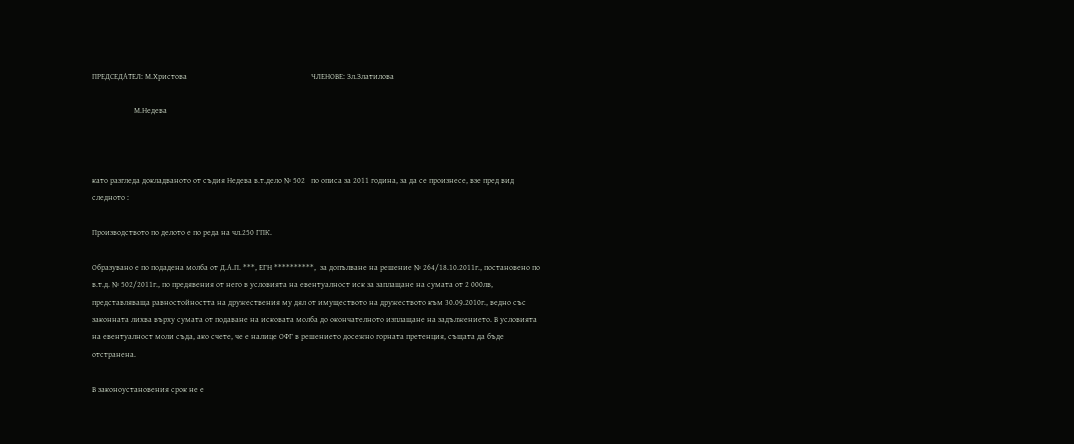ПРЕДСЕДАТЕЛ: М.Христова                                                              ЧЛЕНОВЕ: Зл.Златилова

                     М.Недева



като разгледа докладваното от съдия Недева в.т.дело № 502   по описа за 2011 година, за да се произнесе, взе пред вид следното :

Производството по делото е по реда на чл.250 ГПК.

Образувано е по подадена молба от Д.А.П. ***, ЕГН **********,  за допълване на решение № 264/18.10.2011г., постановено по в.т.д. № 502/2011г., по предявения от него в условията на евентуалност иск за заплащане на сумата от 2 000лв, представляваща равностойността на дружествения му дял от имуществото на дружеството към 30.09.2010г., ведно със законната лихва върху сумата от подаване на исковата молба до окончателното изплащане на задължението. В условията на евентуалност моли съда, ако счете, че е налице ОФГ в решението досежно горната претенция, същата да бъде отстранена.

В законоустановения срок не е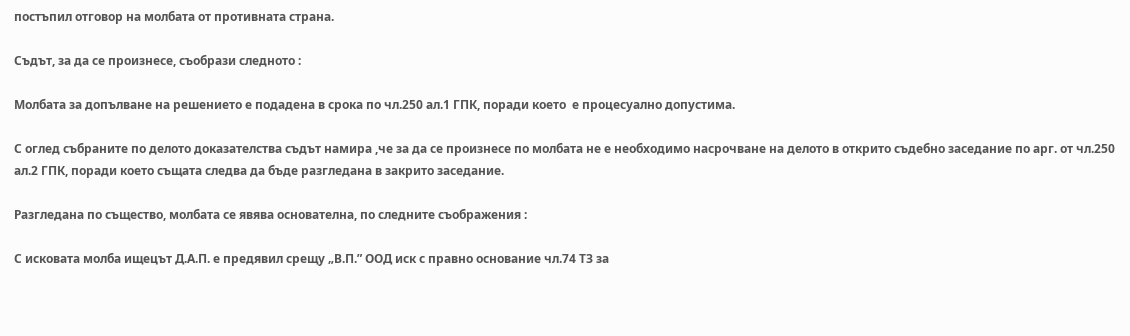постъпил отговор на молбата от противната страна.

Съдът, за да се произнесе, съобрази следното :

Молбата за допълване на решението е подадена в срока по чл.250 ал.1 ГПК, поради което  е процесуално допустима.

С оглед събраните по делото доказателства съдът намира ,че за да се произнесе по молбата не е необходимо насрочване на делото в открито съдебно заседание по арг. от чл.250 ал.2 ГПК, поради което същата следва да бъде разгледана в закрито заседание.

Разгледана по същество, молбата се явява основателна, по следните съображения :

С исковата молба ищецът Д.А.П. е предявил срещу „В.П.” ООД иск с правно основание чл.74 ТЗ за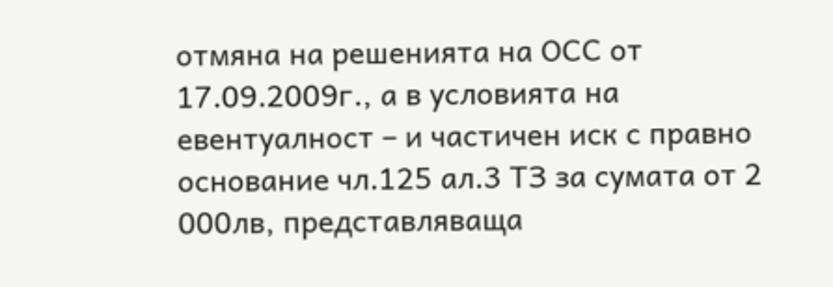отмяна на решенията на ОСС от 17.09.2009г., а в условията на евентуалност – и частичен иск с правно основание чл.125 ал.3 ТЗ за сумата от 2 000лв, представляваща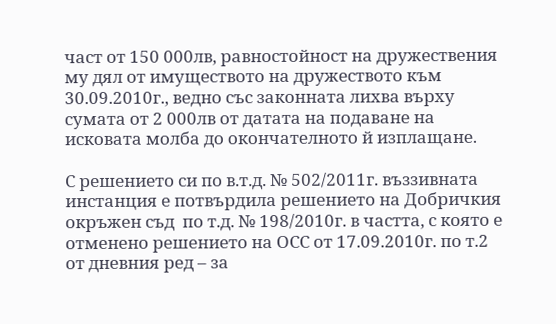част от 150 000лв, равностойност на дружествения му дял от имуществото на дружеството към 30.09.2010г., ведно със законната лихва върху сумата от 2 000лв от датата на подаване на исковата молба до окончателното й изплащане.

С решението си по в.т.д. № 502/2011г. въззивната инстанция е потвърдила решението на Добричкия окръжен съд  по т.д. № 198/2010г. в частта, с която е отменено решението на ОСС от 17.09.2010г. по т.2 от дневния ред – за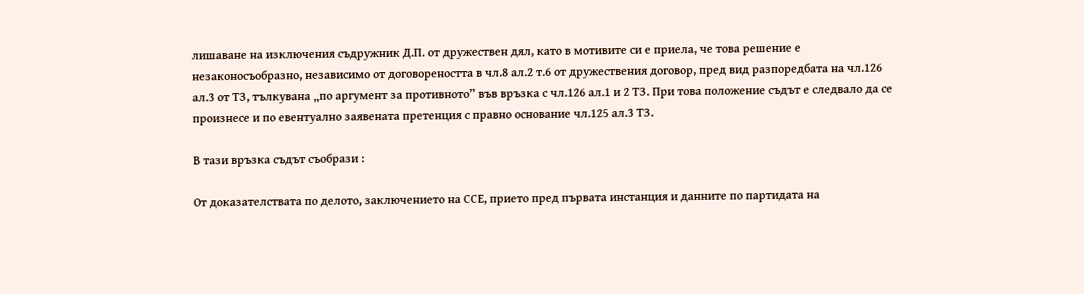лишаване на изключения съдружник Д.П. от дружествен дял, като в мотивите си е приела, че това решение е незаконосъобразно, независимо от договореността в чл.8 ал.2 т.6 от дружествения договор, пред вид разпоредбата на чл.126 ал.3 от ТЗ, тълкувана „по аргумент за противното” във връзка с чл.126 ал.1 и 2 ТЗ. При това положение съдът е следвало да се произнесе и по евентуално заявената претенция с правно основание чл.125 ал.3 ТЗ.

В тази връзка съдът съобрази :

От доказателствата по делото, заключението на ССЕ, прието пред първата инстанция и данните по партидата на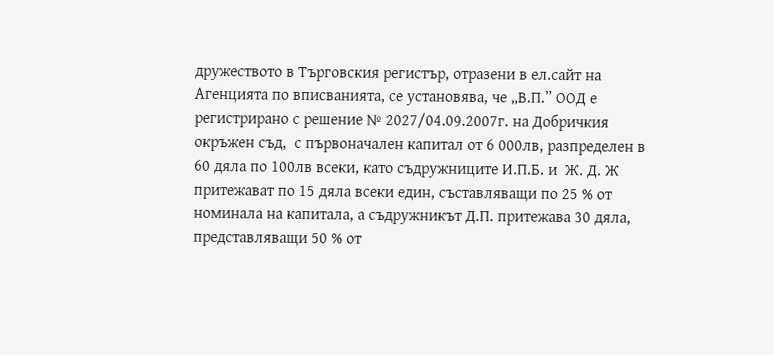дружеството в Търговския регистър, отразени в ел.сайт на Агенцията по вписванията, се установява, че „В.П.” ООД е регистрирано с решение № 2027/04.09.2007г. на Добричкия окръжен съд,  с първоначален капитал от 6 000лв, разпределен в 60 дяла по 100лв всеки, като съдружниците И.П.Б. и  Ж. Д. Ж притежават по 15 дяла всеки един, съставляващи по 25 % от номинала на капитала, а съдружникът Д.П. притежава 30 дяла, представляващи 50 % от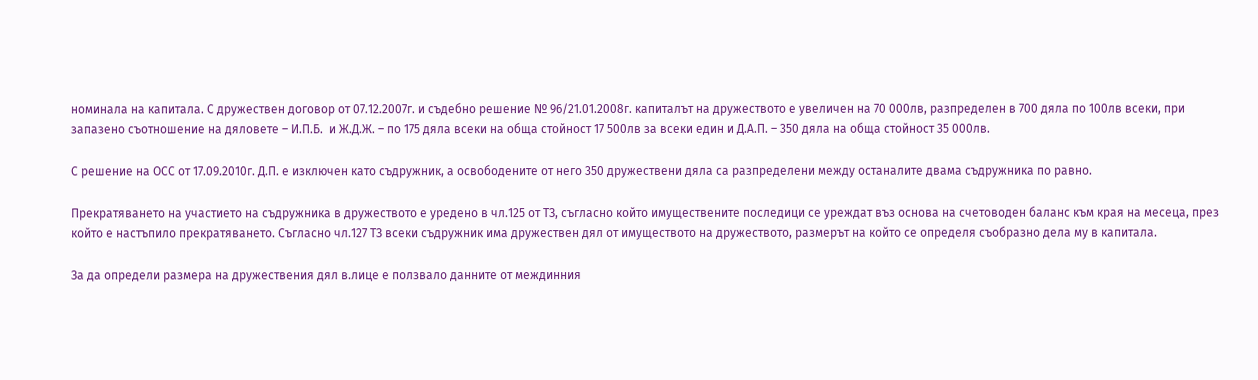номинала на капитала. С дружествен договор от 07.12.2007г. и съдебно решение № 96/21.01.2008г. капиталът на дружеството е увеличен на 70 000лв, разпределен в 700 дяла по 100лв всеки, при запазено съотношение на дяловете – И.П.Б.  и Ж.Д.Ж. – по 175 дяла всеки на обща стойност 17 500лв за всеки един и Д.А.П. – 350 дяла на обща стойност 35 000лв.

С решение на ОСС от 17.09.2010г. Д.П. е изключен като съдружник, а освободените от него 350 дружествени дяла са разпределени между останалите двама съдружника по равно.

Прекратяването на участието на съдружника в дружеството е уредено в чл.125 от ТЗ, съгласно който имуществените последици се уреждат въз основа на счетоводен баланс към края на месеца, през който е настъпило прекратяването. Съгласно чл.127 ТЗ всеки съдружник има дружествен дял от имуществото на дружеството, размерът на който се определя съобразно дела му в капитала.

За да определи размера на дружествения дял в.лице е ползвало данните от междинния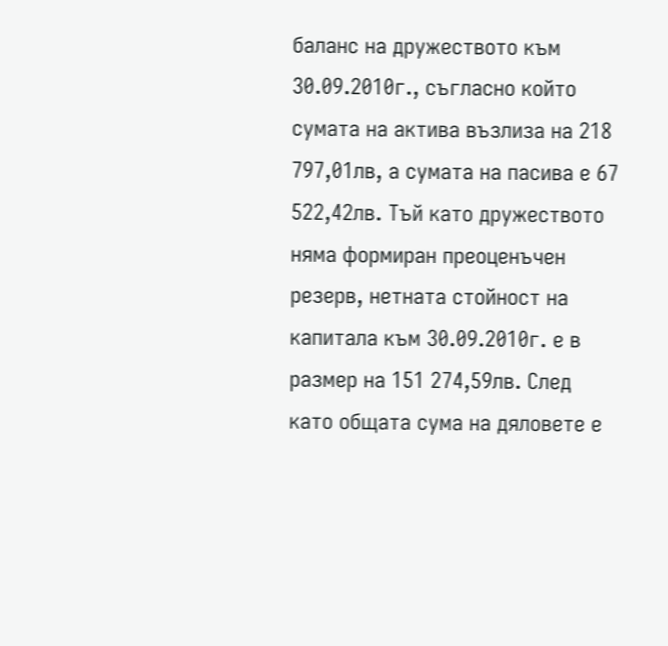баланс на дружеството към 30.09.2010г., съгласно който сумата на актива възлиза на 218 797,01лв, а сумата на пасива е 67 522,42лв. Тъй като дружеството няма формиран преоценъчен резерв, нетната стойност на капитала към 30.09.2010г. е в размер на 151 274,59лв. След като общата сума на дяловете е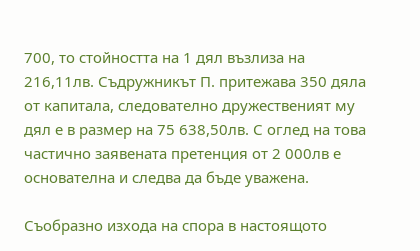700, то стойността на 1 дял възлиза на 216,11лв. Съдружникът П. притежава 350 дяла от капитала, следователно дружественият му дял е в размер на 75 638,50лв. С оглед на това частично заявената претенция от 2 000лв е основателна и следва да бъде уважена.

Съобразно изхода на спора в настоящото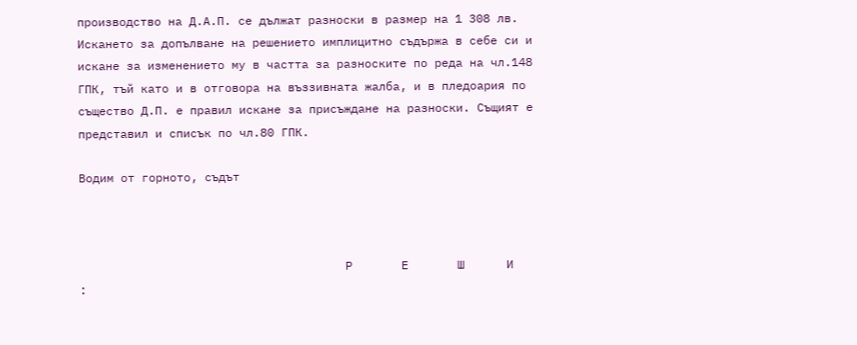производство на Д.А.П. се дължат разноски в размер на 1 308 лв. Искането за допълване на решението имплицитно съдържа в себе си и искане за изменението му в частта за разноските по реда на чл.148 ГПК, тъй като и в отговора на въззивната жалба, и в пледоария по същество Д.П. е правил искане за присъждане на разноски. Същият е представил и списък по чл.80 ГПК.

Водим от горното, съдът



                                      Р       Е       Ш      И       :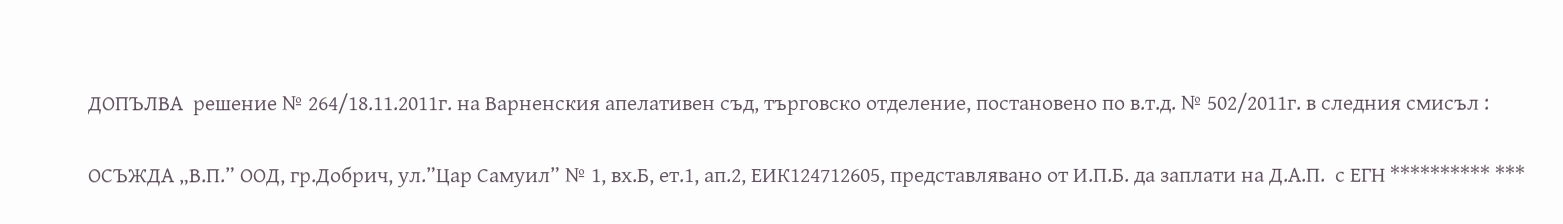ДОПЪЛВА  решение № 264/18.11.2011г. на Варненския апелативен съд, търговско отделение, постановено по в.т.д. № 502/2011г. в следния смисъл :

ОСЪЖДА „В.П.” ООД, гр.Добрич, ул.”Цар Самуил” № 1, вх.Б, ет.1, ап.2, ЕИК124712605, представлявано от И.П.Б. да заплати на Д.А.П.  с ЕГН ********** ***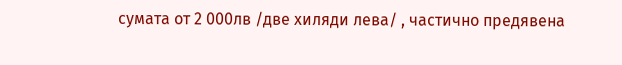сумата от 2 000лв /две хиляди лева/ , частично предявена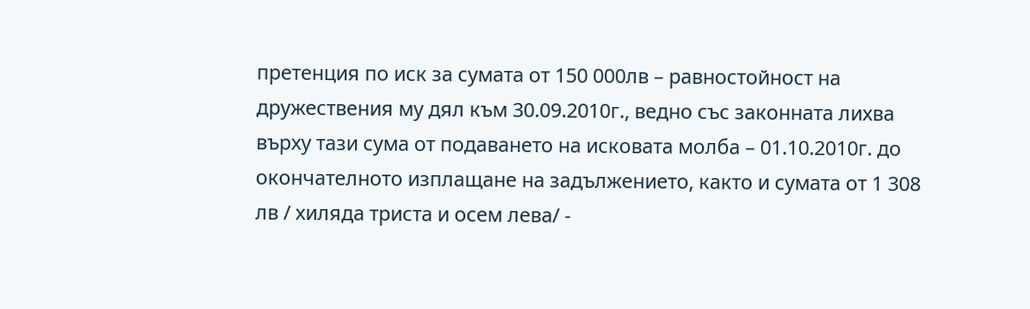претенция по иск за сумата от 150 000лв – равностойност на дружествения му дял към 30.09.2010г., ведно със законната лихва върху тази сума от подаването на исковата молба – 01.10.2010г. до окончателното изплащане на задължението, както и сумата от 1 308 лв / хиляда триста и осем лева/ -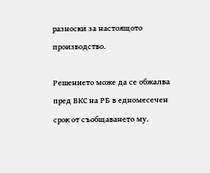разноски за настоящото производство.

Решението може да се обжалва пред ВКС на РБ в едномесечен срок от съобщаването му.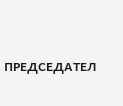ПРЕДСЕДАТЕЛ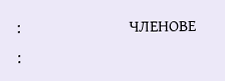:                           ЧЛЕНОВЕ :